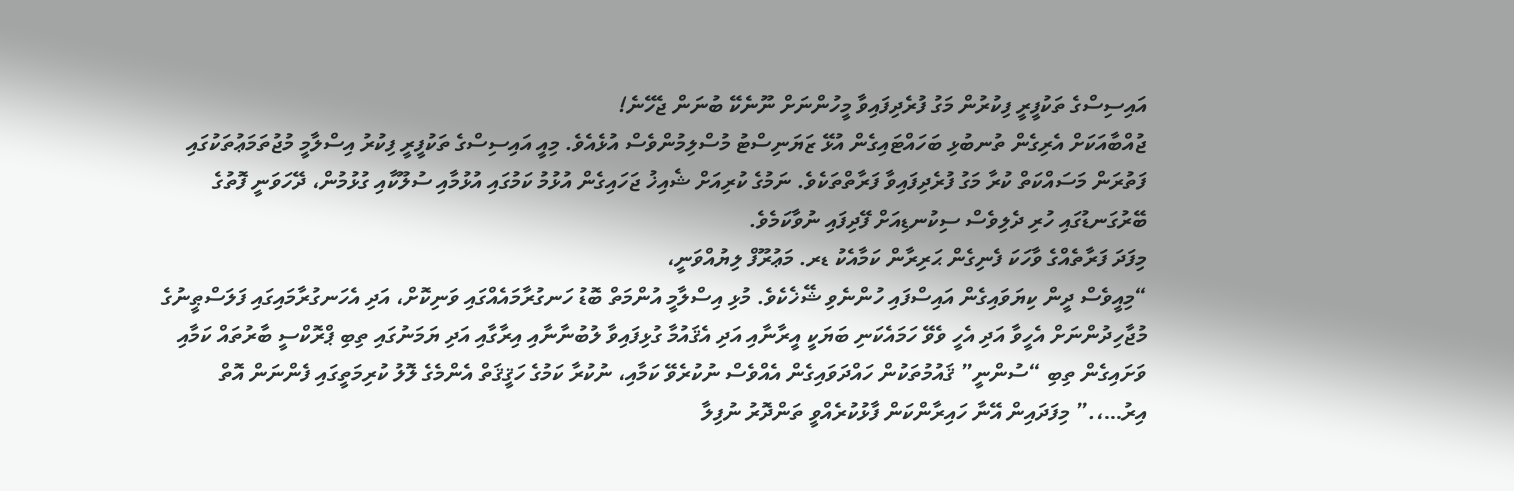އައިސިސްގެ ތަކުފީރީ ފިކުރުން މަގު ފުރެދިފައިވާ މީހުންނަށް ނޫނެކޭ ބުނަން ޖެހޭނެ!
ޖުއްބާއަކަށް އެރިގެން ތުނބުޅި ބަހައްޓައިގެން އުޅޭ ޒަޔަނިސްޓު މުސްލިމުންވެސް އުޅެއެވެ. މިއީ އައިސިސްގެ ތަކުފީރީ ފިކުރު އިސްލާމީ މުޖުތަމަޢުތަކުގައި ފަތުރަން މަސައްކަތް ކުރާ މަގު ފުރެދިފައިވާ ފަރާތްތަކެވެ. ނަމުގެ ކުރިއަށް ޝެއިޚު ޖަހައިގެން އުޅުމު ކަމުގައި އުޅުމާއި ސުލޫކާއި ގުޅުމުން، ދޭހަވަނީ ފޮތުގެ ބޭރުގަނޑުގައި ހުރި ދެލިވެސް ސިކުނޑިއަށް ފޭދިފައި ނުވާކަމެވެ.
މިފަދަ ފަރާތެއްގެ ވާހަކަ ފެނިގެން ޙަރިރާން ކަމާއެކު ޑރ. މަޢުރޫފް ލިޔުއްވަނީ،
“މިއީވެސް ދީން ކިޔަވައިގެން އައިސްފައި ހުންނެވި ޝޭޚެކެވެ. މުޅި އިސްލާމީ އުންމަތް ބޮޑު ހަނގުރާމައެއްގައި ވަނިކޮށް، އަދި އެހަނގުރާމައިގައި ފަލަސްޠީނުގެ މުޖާހިދުންނަށް އެހީވާ އަދި އެހީ ވެވޭ ހަމައެކަނި ބަޔަކީ އީރާނާއި އަދި އެޤައުމާ ގުޅިފައިވާ ލުބުނާނާއި އިރާގާއި އަދި ޔަމަނުގައި ތިބި ޕްރޮކްސީ ބާރުތައް ކަމާއި ވަށައިގެން ތިބި “ސުންނީ” ޤައުމުތަކުން ހައްދަވައިގެން އެއްވެސް ނުކުރެވޭ ކަމާއި، ނުކުރާ ކަމުގެ ހަޤީޤަތް އެންމެގެ ލޮލު ކުރިމަތީގައި ފެންނަން އޮތް އިރު…،.” މިފަދައިން އޭނާ ހައިރާންކަން ފާޅުކުރެއްވީ ތަންދޮރު ނުފިލާ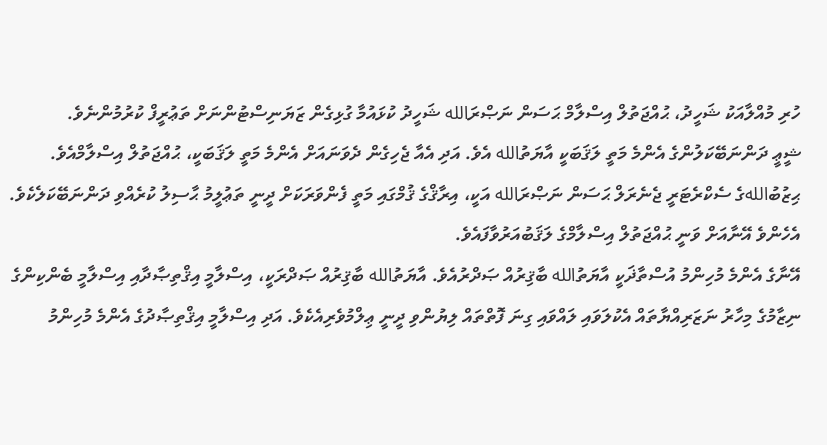ހުރި މުއްލާއަކު ޝަހީދު، ޙުއްޖަތުލް އިސްލާމް ޙަސަން ނަޞްރަالله ޝަހީދު ކުޅައުމާ ގުޅިގެން ޒަޔަނިސްޓުންނަށް ތަޢުރީފް ކުރުމުންނެވެ.
ޝީޢީ ދަންނަބޭކަލުންގެ އެންމެ މަތީ ލަޤަބަކީ އާޔަތުالله އެވެ. އަދި އެއާ ޖެހިގެން ދެވަނައަށް އެންމެ މަތީ ލަޤަބަކީ، ޙުއްޖަތުލް އިސްލާމްއެވެ. ޙިޒުބުاللهގެ ސެކްރެޓަރީ ޖެނެރަލް ޙަސަން ނަޞްރަالله އަކީ، އިރާޤްގެ ޤުމްގައި މަތީ ފެންވަރަކަށް ދީނީ ތަޢުލީމު ޙާސިލު ކުރެއްވި ދަންނަބޭކަލެކެވެ. އެހެންވެ އޭނާއަށް ވަނީ ޙުއްޖަތުލް އިސްލާމްގެ ލަޤަބުއަރުވާފައެވެ.
އޭނާގެ އެންމެ މުހިންމު އުސްތާޛަކީ އާޔަތުالله ބާޤިރުއް ޞަދްރުއެވެ. އާޔަތުالله ބާޤިރުއް ޞަދްރަކީ، އިސްލާމީ އިޤްތިޞާދާއި އިސްލާމީ ބެންކިންގެ ނިޒާމުގެ މިހާރު ނަޒަރިއްޔާތައް އެކުލަވައި ލައްވައި ގިނަ ފޮތްތައް ލިޔުންވި ދީނީ ޢިލްމުވެރިއެކެވެ. އަދި އިސްލާމީ އިޤްތިޞާދުގެ އެންމެ މުހިންމު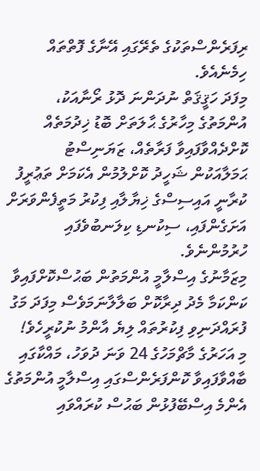ރިފަރެންސްތަކުގެ ތެރޭގައި އޭނާގެ ފޮތްތައް ހިމެނެއެވެ.
މިފަދަ ހަޤީޤަތް ނުދަންނަ ދޮޅު ރޯނާއަކު، އުންމަތުގެ މިހާރުގެ ޙާލަތަށް ބޮޑު ޚިދުމަތެއް ކޮށްދެއްވާފައިވާ ފަރާތެއް، ޒަޔަނިސްޓު ޙަމަލާއަކުން ޝަހީދު ކޮށްލުމުން އެކަމަށް ތަޢުރީފު ކުރާނީ އައިސިސްގެ ޚިޔާލާއި ފިކުރު މަތީފެންވަރަށް އަށަގެންފައި، ސިކުނޑި ކިލަނބުވެފައި ހުރުމުންނެވެ.
މިޒަމާނުގެ އިސްލާމީ އުންމަތުން ބަޙުސްކޮށްފައިވާ ކަންކަމާ މެދު ދިރާކޮށް ބަލާލާނަމަވެސް މިފަދަ މަގު ފުރައްދަނިވި ފިކުރުތައް ލިޔެ އާންމު ނުކުރީހެވެ!
މި އަހަރުގެ މާޗްމަހުގެ 24 ވަނަ ދުވަހު، މައްކާގައި ބާއްވާފައިވާ ކޮންފަރެންސްގައި އިސްލާމީ އުންމަތުގެ އެންމެ އިސްބޭފުޅުން ބަޙުސް ކުރައްވައި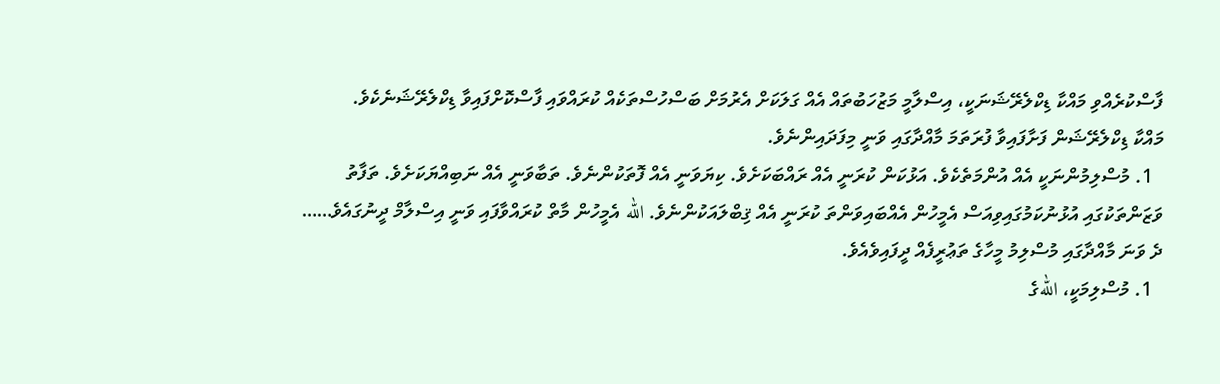ފާސްކުރެއްވި މައްކާ ޑިކްލެރޭޝަނަކީ، އިސްލާމީ މަޒުހަބުތައް އެއް ގަލަކަށް އެރުމަށް ބަސްހުސްތަކެއް ކުރައްވައި ފާސްކޮށްފައިވާ ޑިކްލެރޭޝަނެކެވެ.
މައްކާ ޑިކްލެރޭޝަން ފަށާފައިވާ ފުރަތަމަ މާއްދާގައި ވަނީ މިފަދައިންނެވެ.
  1. މުސްލިމުންނަކީ އެއް އުންމަތެކެވެ. އަޅުކަން ކުރަނީ އެއް ރައްބަކަށެވެ. ކިޔަވަނީ އެއް ފޮތަކުންނެވެ. ތަބާވަނީ އެއް ނަބިއްޔަކަށެވެ. ތަފާތު ވަޒަންތަކުގައި އުޅުނުކަމުގައިވިއަސް އެމީހުން އެއްބައިވަންތަ ކުރަނީ އެއް ޤިބްލައަކުންނެވެ. الله އެމީހުން މާތް ކުރައްވާފައި ވަނީ އިސްލާމް ދީނުގައެވެ……
ދެ ވަނަ މާއްދާގައި މުސްލިމު މީހާގެ ތަޢުރީފެއް ދީފައިވެއެވެ.
  1. މުސްލިމަކީ، اللهގެ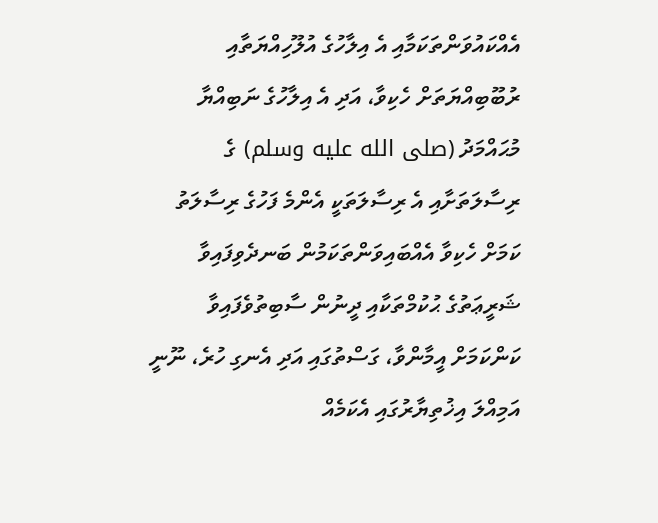އެއްކައުވަންތަކަމާއި އެ އިލާހުގެ އުލޫހިއްޔަތާއި ރުބޫބިއްޔަތަށް ހެކިވާ، އަދި އެ އިލާހުގެ ނަބިއްޔާ މުޙައްމަދު (صلى الله عليه وسلم) ގެ ރިސާލަތަށާއި އެ ރިސާލަތަކީ އެންމެ ފަހުގެ ރިސާލަތު ކަމަށް ހެކިވާ އެއްބައިވަންތަކަމުން ބަނދެވިފައިވާ ޝަރީޢަތުގެ ޙުކުމްތަކާއި ދީނުން ސާބިތުވެފައިވާ ކަންކަމަށް އީމާންވާ، ގަސްތުގައި އަދި އެނގި ހުރެ، ނޫނީ އަމިއްލަ އިޚުތިޔާރުގައި އެކަމެއް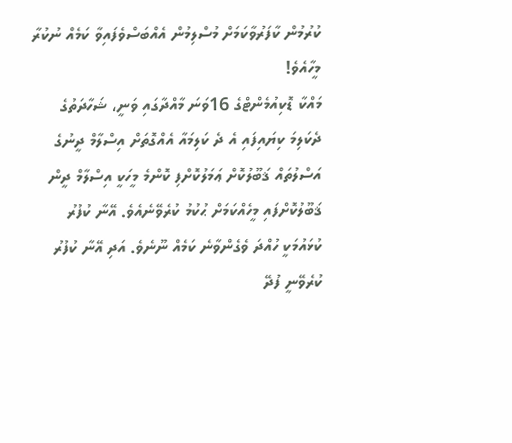ކުރުމުން ކާފަރުވާކަމަށް މުސްލިމުން އެއްބަސްވެފައިވާ ކަމެއް ނުކުރާ މީހާއެވެ!
މައްކާ ޑޮކިއުމެންޓްގެ 16ވަނަ މާއްދާގައި ވަނީ، ޝަހާދަތުގެ ދެކަލިމަ ކިޔައިފައި އެ ދެ ކަލިމައާ އެއްގޮތަށް އިސްލާމް ދީނުގެ އަސްލުތައް ޤަބޫލުކޮށް ޢަމަލުކޮށްފި ކޮންމެ މީހަކީ އިސްލާމް ދީން ޤަބޫލުކޮށްފައި މީހެއްކަމަށް ޙުކުމު ކުރެވޭނެއެވެ. އޭނާ ކުފުރު ކުޅައުމަކީ ހުއްދަ ވެގެންވާނެ ކަމެއް ނޫނެވެ. އަދި އޭނާ ކުފުރު ކުރެވޭނީ ފުދޭ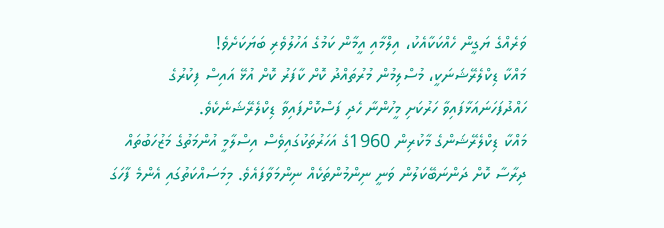ވަރެއްގެ ޔަގީން ހެއްކަކާއެކު، އިލްމާއި އީމާން ކަމުގެ އަހުލުވެރި ބަޔަކަށެވެ!
މައްކާ ޑިކްލެރޭޝަނަކީ، މުސްލިމުން މުރުތައްދު ކޮށް ކާފަރު ކޮށް އުޅޭ އައިސް ފިކުރުގެ ހައްދުފަހަނައަޅާފައިވާ ހަރުކަށި މީހުންނާ ހެދި ފަސްކޮށްފައިވާ ޑިކްލެރޭޝަނެކެވެ.
މައްކާ ޑިކްލެރޭޝަންގެ މާކުރިން 1960ގެ އަހަރުތަކުގައިވެސް އިސްލާމީ އުންމަތުގެ މަޒުހަބުތައް ދިރާސާ ކޮށް ދަންނަބޭކަލުން ވަނީ ނިންމުންތަކެއް ނިންމަވާފައެވެ. މިމަސައްކަތުގައި އެންމެ ފާހަގަ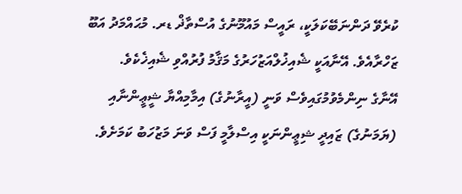ކުރެވޭ ދަންނަބޭކަލަކީ، ރައީސް މައުމޫނުގެ އުސްތާޛް ޑރ. މުޙައްމަދު އަބޫ ޒަހްރާއެވެ. އޭނާއަކީ ޝެއިޚުލްއަޒުހަރުގެ މަޤާމު ފުރުއްވި ޝެއިޚެކެވެ.
އޭނާގެ ނިންމެވުމުގައިވެސް ވަނީ (އީރާނުގެ) އިމާމިއްޔާ ޝީޢީންނާއި (ޔަމަނުގެ) ޒައިދީ ޝިޢީންނަކީ އިސްލާމީ ފަސް ވަނަ މަޒުހަބު ކަމަށެވެ.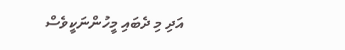އަދި މި ދެބައި މީހުންނަކީވެސް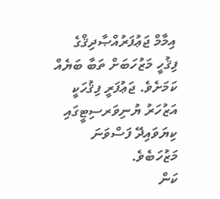އިމާމް ޖަޢުފަރުއްޞާދިޤްގެ ފިޤުހީ މަޒުހަބަށް ތަބާ ބަޔެއް ކަމަށެވެ. ޖަޢުފަރީ ފިޤުހަކީ އަޒުހަރު ޔުނިވަރސިޓީގައި ކިޔަވައިދޭ ފަސްވަނަ މަޒުހަބެވެ.
ކަން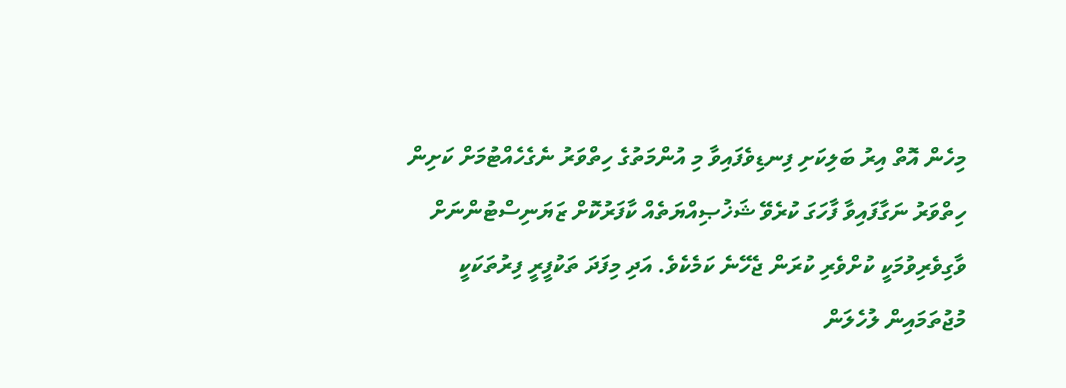މިހެން އޮތް އިރު ބަލިކަށި ފިނޑިވެފައިވާ މި އުންމަތުގެ ހިތްވަރު ނެގެހެއްޓުމަށް ކަށިން ހިތްވަރު ނަގާފައިވާ ފާހަގަ ކުރެވޭ ޝަޚުޞިއްޔަތެއް ކާފަރުކޮށް ޒަޔަނިސްޓުންނަށް ވާގިވެރިވުމަކީ ކުށްވެރި ކުރަން ޖެހޭނެ ކަމެކެވެ. އަދި މިފަދަ ތަކުފީރީ ފިރުތަކަކީ މުޖުތަމައިން ލުހެލަން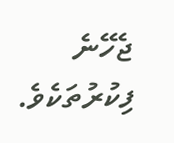ޖެހޭނެ ފިކުރުތަކެވެ.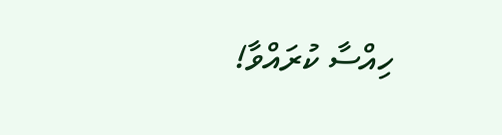ހިއްސާ ކުރައްވާ!